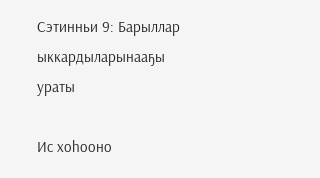Сэтинньи 9: Барыллар ыккардыларынааҕы ураты

Ис хоһооно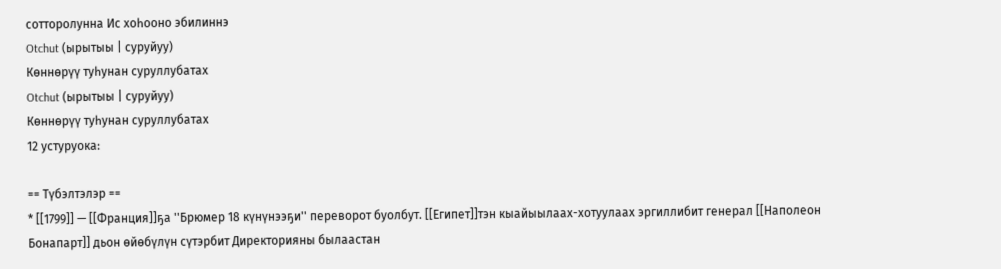сотторолунна Ис хоһооно эбилиннэ
Otchut (ырытыы | суруйуу)
Көннөрүү туһунан суруллубатах
Otchut (ырытыы | суруйуу)
Көннөрүү туһунан суруллубатах
12 устуруока:

== Түбэлтэлэр ==
* [[1799]] — [[Франция]]ҕа ''Брюмер 18 күнүнээҕи'' переворот буолбут. [[Египет]]тэн кыайыылаах-хотуулаах эргиллибит генерал [[Наполеон Бонапарт]] дьон өйөбүлүн сүтэрбит Директорияны былаастан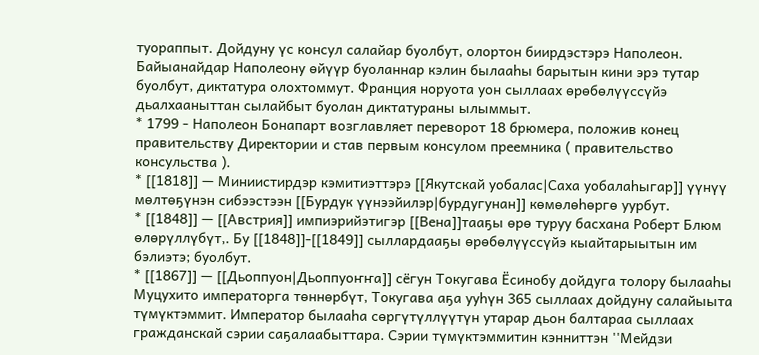туораппыт. Дойдуну үс консул салайар буолбут, олортон биирдэстэрэ Наполеон. Байыанайдар Наполеону өйүүр буоланнар кэлин былааһы барытын кини эрэ тутар буолбут, диктатура олохтоммут. Франция норуота уон сыллаах өрөбөлүүссүйэ дьалхааныттан сылайбыт буолан диктатураны ылыммыт.
* 1799 - Наполеон Бонапарт возглавляет переворот 18 брюмера, положив конец правительству Директории и став первым консулом преемника ( правительство консульства ).
* [[1818]] — Миниистирдэр кэмитиэттэрэ [[Якутскай уобалас|Саха уобалаһыгар]] үүнүү мөлтөҕүнэн сибээстээн [[Бурдук үүнээйилэр|бурдугунан]] көмөлөһөргө уурбут.
* [[1848]] — [[Австрия]] импиэрийэтигэр [[Вена]]тааҕы өрө туруу басхана Роберт Блюм өлөрүллүбүт,. Бу [[1848]]-[[1849]] сыллардааҕы өрөбөлүүссүйэ кыайтарыытын им бэлиэтэ; буолбут.
* [[1867]] — [[Дьоппуон|Дьоппуоҥҥа]] сёгун Токугава Ёсинобу дойдуга толору былааһы Муцухито императорга төннөрбүт, Токугава аҕа ууһүн 365 сыллаах дойдуну салайыыта түмүктэммит. Император былааһа сөргүтүллүүтүн утарар дьон балтараа сыллаах гражданскай сэрии саҕалаабыттара. Сэрии түмүктэммитин кэнниттэн ''Мейдзи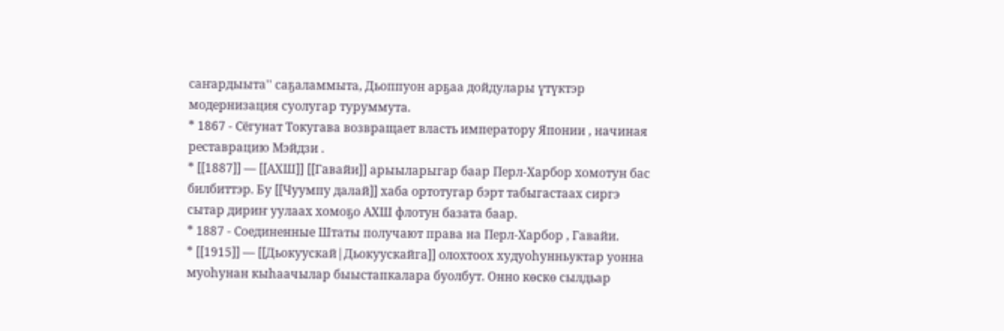саҥардыыта'' саҕаламмыта, Дьоппуон арҕаа дойдулары үтүктэр модернизация суолугар туруммута.
* 1867 - Сёгунат Токугава возвращает власть императору Японии , начиная реставрацию Мэйдзи .
* [[1887]] — [[АХШ]] [[Гавайи]] арыыларыгар баар Перл-Харбор хомотун бас билбиттэр. Бу [[Чуумпу далай]] хаба ортотугар бэрт табыгастаах сиргэ сытар дириҥ уулаах хомоҕо АХШ флотун базата баар.
* 1887 - Соединенные Штаты получают права на Перл-Харбор , Гавайи.
* [[1915]] — [[Дьокуускай|Дьокуускайга]] олохтоох худуоһунньуктар уонна муоһунан кыһаачылар быыстапкалара буолбут. Онно көскө сылдьар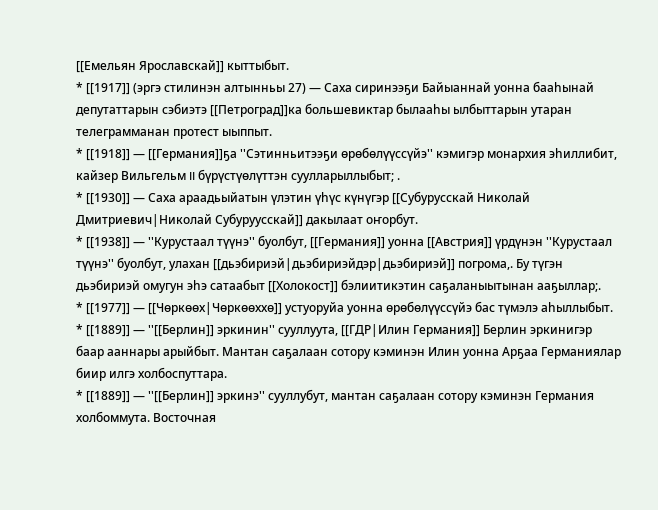[[Емельян Ярославскай]] кыттыбыт.
* [[1917]] (эргэ стилинэн алтынньы 27) — Саха сиринээҕи Байыаннай уонна бааһынай депутаттарын сэбиэтэ [[Петроград]]ка большевиктар былааһы ылбыттарын утаран телеграмманан протест ыыппыт.
* [[1918]] — [[Германия]]ҕа ''Сэтинньитээҕи өрөбөлүүссүйэ'' кэмигэр монархия эһиллибит, кайзер Вильгельм II бүрүстүөлүттэн суулларыллыбыт; .
* [[1930]] — Саха араадьыйатын үлэтин үһүс күнүгэр [[Субурусскай Николай Дмитриевич|Николай Субуруусскай]] дакылаат оҥорбут.
* [[1938]] — ''Курустаал түүнэ'' буолбут, [[Германия]] уонна [[Австрия]] үрдүнэн ''Курустаал түүнэ'' буолбут, улахан [[дьэбириэй|дьэбириэйдэр|дьэбириэй]] погрома,. Бу түгэн дьэбириэй омугун эһэ сатаабыт [[Холокост]] бэлиитикэтин саҕаланыытынан ааҕыллар;.
* [[1977]] — [[Чөркөөх|Чөркөөххө]] устуоруйа уонна өрөбөлүүссүйэ бас түмэлэ аһыллыбыт.
* [[1889]] — ''[[Берлин]] эркинин'' сууллуута, [[ГДР|Илин Германия]] Берлин эркинигэр баар ааннары арыйбыт. Мантан саҕалаан сотору кэминэн Илин уонна Арҕаа Германиялар биир илгэ холбоспуттара.
* [[1889]] — ''[[Берлин]] эркинэ'' сууллубут, мантан саҕалаан сотору кэминэн Германия холбоммута. Восточная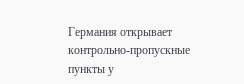Германия открывает контрольно-пропускные пункты у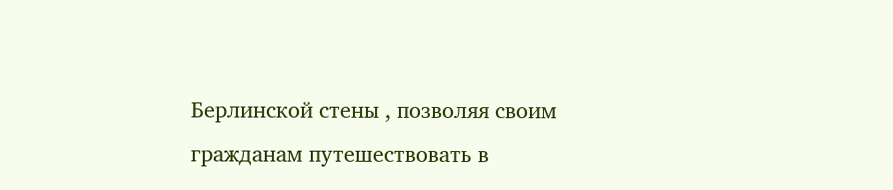Берлинской стены , позволяя своим гражданам путешествовать в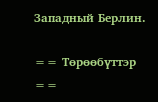Западный Берлин.

== Төрөөбүттэр ==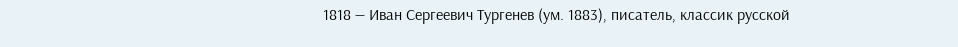1818 — Иван Сергеевич Тургенев (ум. 1883), писатель, классик русской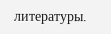литературы.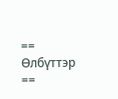== Өлбүттэр ==